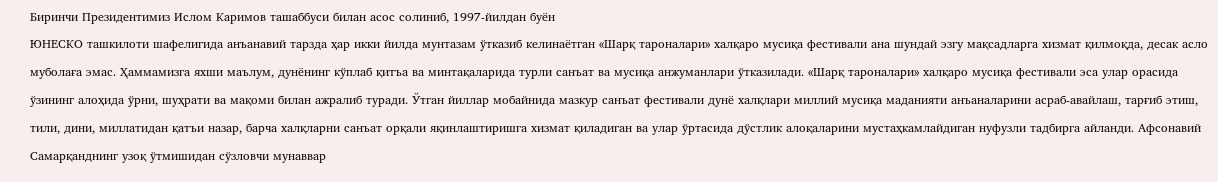Биринчи Президентимиз Ислом Каримов ташаббуси билан асос солиниб, 1997-йилдан буён
ЮНЕСКО ташкилоти шафелигида анъанавий тарзда ҳар икки йилда мунтазам ўтказиб келинаётган «Шарқ тароналари» халқаро мусиқа фестивали ана шундай эзгу мақсадларга хизмат қилмоқда, десак асло муболаға эмас. Ҳаммамизга яхши маълум, дунёнинг кўплаб қитъа ва минтақаларида турли санъат ва мусиқа анжуманлари ўтказилади. «Шарқ тароналари» халқаро мусиқа фестивали эса улар орасида ўзининг алоҳида ўрни, шуҳрати ва мақоми билан ажралиб туради. Ўтган йиллар мобайнида мазкур санъат фестивали дунё халқлари миллий мусиқа маданияти анъаналарини асраб-авайлаш, тарғиб этиш, тили, дини, миллатидан қатъи назар, барча халқларни санъат орқали яқинлаштиришга хизмат қиладиган ва улар ўртасида дўстлик алоқаларини мустаҳкамлайдиган нуфузли тадбирга айланди. Афсонавий Самарқанднинг узоқ ўтмишидан сўзловчи мунаввар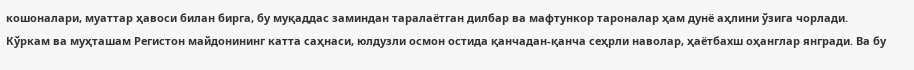кошоналари, муаттар ҳавоси билан бирга, бу муқаддас заминдан таралаётган дилбар ва мафтункор тароналар ҳам дунё аҳлини ўзига чорлади. Кўркам ва муҳташам Регистон майдонининг катта саҳнаси, юлдузли осмон остида қанчадан-қанча сеҳрли наволар, ҳаётбахш оҳанглар янгради. Ва бу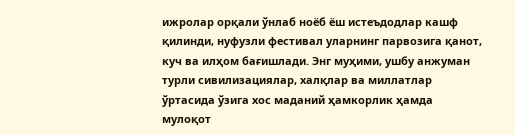ижролар орқали ўнлаб ноёб ёш истеъдодлар кашф қилинди, нуфузли фестивал уларнинг парвозига қанот, куч ва илҳом бағишлади. Энг муҳими, ушбу анжуман турли сивилизациялар, халқлар ва миллатлар ўртасида ўзига хос маданий ҳамкорлик ҳамда мулоқот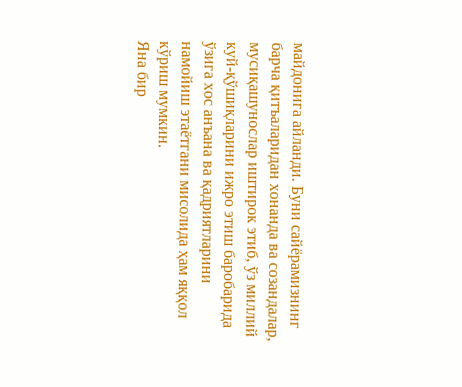майдонига айланди. Буни сайёрамизнинг барча қитъаларидан хонанда ва созандалар, мусиқашунослар иштирок этиб, ўз миллий куй-қўшиқларини ижро этиш баробарида ўзига хос анъана ва қадриятларини намойиш этаётгани мисолида ҳам яққол кўриш мумкин.
Яна бир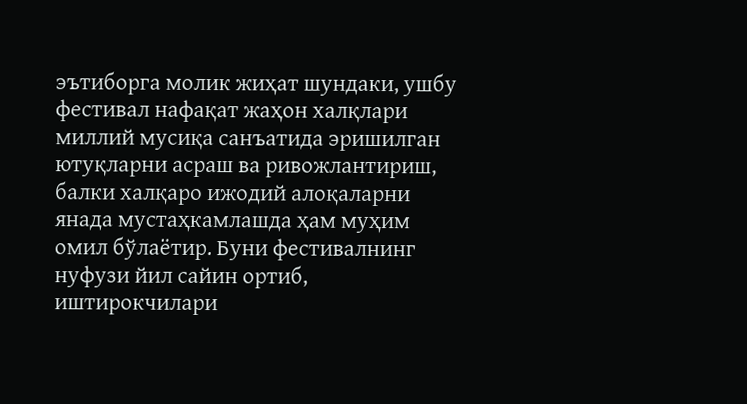эътиборга молик жиҳат шундаки, ушбу фестивал нафақат жаҳон халқлари миллий мусиқа санъатида эришилган ютуқларни асраш ва ривожлантириш, балки халқаро ижодий алоқаларни янада мустаҳкамлашда ҳам муҳим омил бўлаётир. Буни фестивалнинг нуфузи йил сайин ортиб, иштирокчилари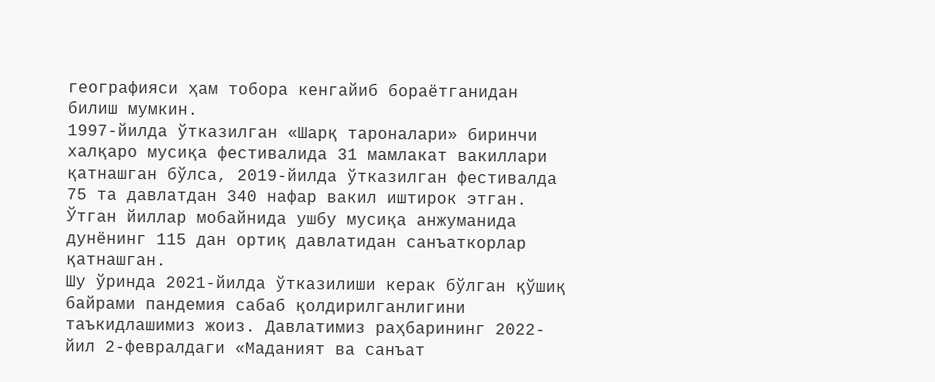географияси ҳам тобора кенгайиб бораётганидан билиш мумкин.
1997-йилда ўтказилган «Шарқ тароналари» биринчи халқаро мусиқа фестивалида 31 мамлакат вакиллари қатнашган бўлса, 2019-йилда ўтказилган фестивалда 75 та давлатдан 340 нафар вакил иштирок этган. Ўтган йиллар мобайнида ушбу мусиқа анжуманида дунёнинг 115 дан ортиқ давлатидан санъаткорлар қатнашган.
Шу ўринда 2021-йилда ўтказилиши керак бўлган қўшиқ байрами пандемия сабаб қолдирилганлигини таъкидлашимиз жоиз. Давлатимиз раҳбарининг 2022-йил 2-февралдаги «Маданият ва санъат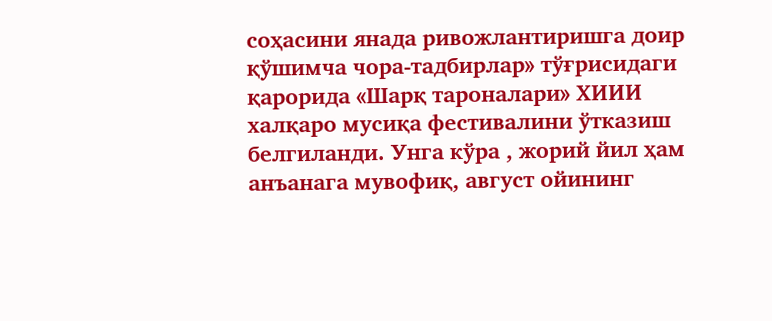соҳасини янада ривожлантиришга доир қўшимча чора-тадбирлар» тўғрисидаги қарорида «Шарқ тароналари» ХИИИ халқаро мусиқа фестивалини ўтказиш белгиланди. Унга кўра , жорий йил ҳам анъанага мувофиқ, август ойининг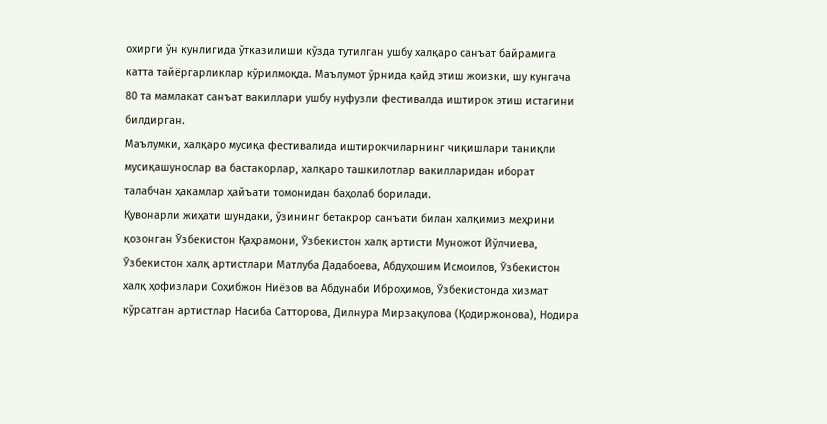охирги ўн кунлигида ўтказилиши кўзда тутилган ушбу халқаро санъат байрамига катта тайёргарликлар кўрилмоқда. Маълумот ўрнида қайд этиш жоизки, шу кунгача 80 та мамлакат санъат вакиллари ушбу нуфузли фестивалда иштирок этиш истагини билдирган.
Маълумки, халқаро мусиқа фестивалида иштирокчиларнинг чиқишлари таниқли мусиқашунослар ва бастакорлар, халқаро ташкилотлар вакилларидан иборат талабчан ҳакамлар ҳайъати томонидан баҳолаб борилади.
Қувонарли жиҳати шундаки, ўзининг бетакрор санъати билан халқимиз меҳрини қозонган Ўзбекистон Қаҳрамони, Ўзбекистон халқ артисти Муножот Йўлчиева, Ўзбекистон халқ артистлари Матлуба Дадабоева, Абдуҳошим Исмоилов, Ўзбекистон халқ ҳофизлари Соҳибжон Ниёзов ва Абдунаби Иброҳимов, Ўзбекистонда хизмат кўрсатган артистлар Насиба Сатторова, Дилнура Мирзақулова (Қодиржонова), Нодира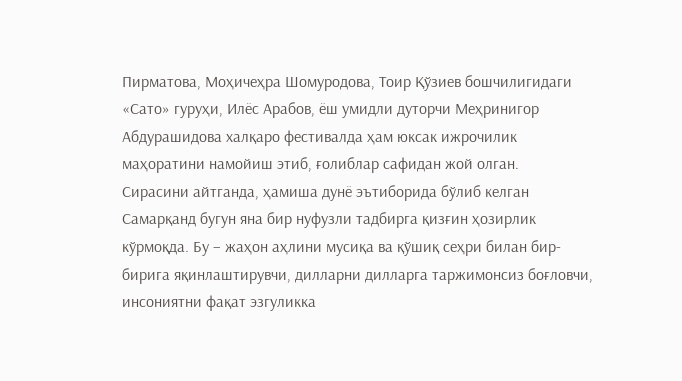Пирматова, Моҳичеҳра Шомуродова, Тоир Қўзиев бошчилигидаги «Сато» гуруҳи, Илёс Арабов, ёш умидли дуторчи Меҳринигор Абдурашидова халқаро фестивалда ҳам юксак ижрочилик маҳоратини намойиш этиб, ғолиблар сафидан жой олган.
Сирасини айтганда, ҳамиша дунё эътиборида бўлиб келган Самарқанд бугун яна бир нуфузли тадбирга қизғин ҳозирлик кўрмоқда. Бу – жаҳон аҳлини мусиқа ва қўшиқ сеҳри билан бир-бирига яқинлаштирувчи, дилларни дилларга таржимонсиз боғловчи, инсониятни фақат эзгуликка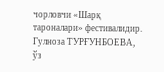чорловчи «Шарқ тароналари» фестивалидир.
Гулноза ТУРҒУНБОЕВА,
ўз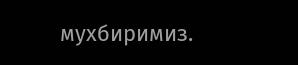мухбиримиз.